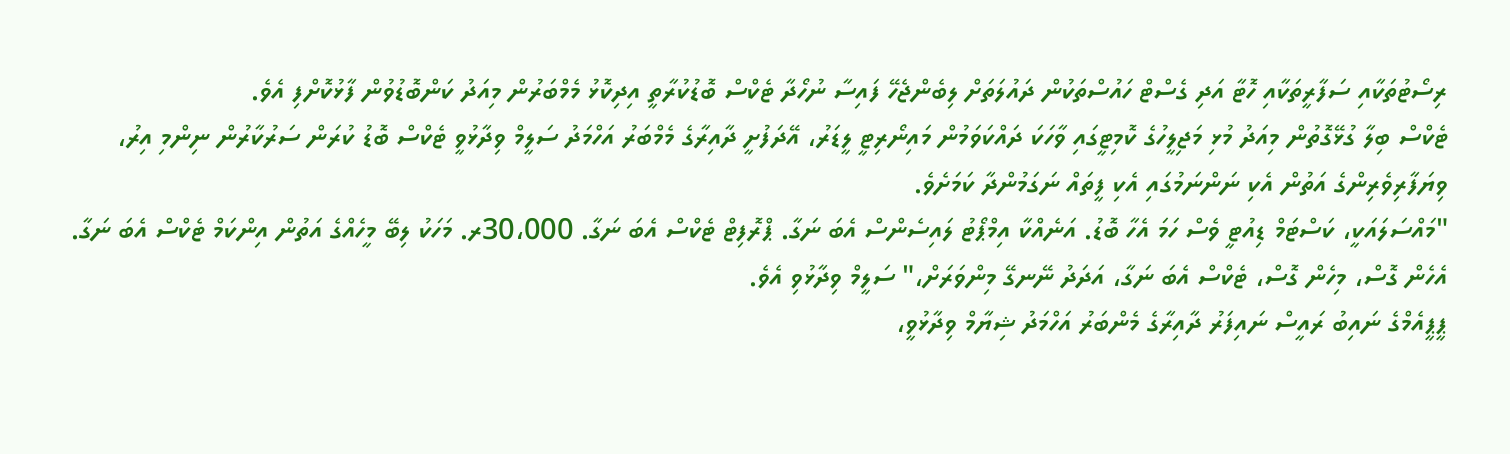ރިސޯޓުތަކާއި ސަފާރީތަކާއި ހޮޓާ އަދި ގެސްޓް ހައުސްތަކުން ދައުލަތަށް ލިބެންޖެހޭ ފައިސާ ނުހޯދާ ޓެކްސް ބޮޑުކުރާތީ އިދިކޮޅު މެމްބަރުން މިއަދު ކަންބޮޑުވުން ފާޅުކޮށްފި އެވެ.
ޓެކްސް ބިލާ ގުޅޭގޮތުން މިއަދު މުޅި މަޖިލީހުގެ ކޮމިޓީގައި ވާހަކަ ދައްކަވަމުން މައިނޯރިޓީ ލީޑަރު، އޭދަފުށީ ދާއިރާގެ މެމްބަރު އަހްމަދު ސަލީމް ވިދާޅުވީ ޓެކްސް ބޮޑު ކުރަން ސަރުކާރުން ނިންމި އިރު، ވިޔަފާރިވެރިންގެ އަތުން އެކި ނަންނަމުގައި އެކި ފީތައް ނަގަމުންދާ ކަމަށެވެ.
"މައްސަލައަކީ، ކަސްޓަމް ޑިއުޓީ ވެސް ހަމަ އެހާ ބޮޑު. އަނެއްކާ އިމްޕޯޓު ލައިސެންސް އެބަ ނަގާ. ޕްރޮފިޓް ޓެކްސް އެބަ ނަގާ. 30،000ރ. މަހަކު ލިބޭ މީހެއްގެ އަތުން އިންކަމް ޓެކްސް އެބަ ނަގާ. އެހެން ގޮސް، މިހެން ގޮސް، ޓެކްސް އެބަ ނަގާ، އަދަދު ނޭނގޭ މިންވަރަށް،" ސަލީމް ވިދާޅުވި އެވެ.
ޕީޕީއެމްގެ ނައިބު ރައީސް ނައިފަރު ދާއިރާގެ މެންބަރު އަހްމަދު ޝިޔާމް ވިދާޅުވީ،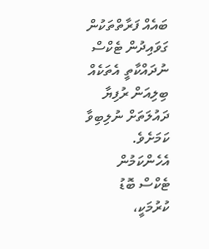ބައެއް ފަރާތްތަކުން ގަވައިދުން ޓެކްސް ނުދައްކާތީ އެތަކެއް ބިލިއަން ރުފިޔާ ދައުލަތަށް ނުލިބިވާ ކަމަށެވެ. އެހެންކަމުން ޓެކްސް ބޮޑު ކުރުމަކީ،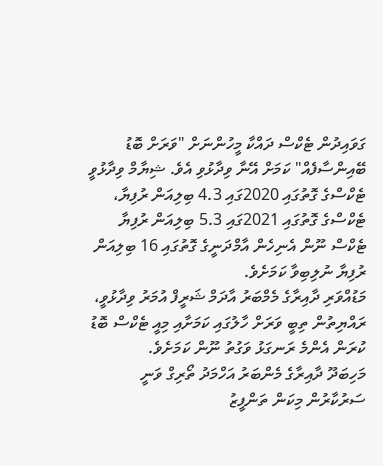ގަވައިދުން ޓެކްސް ދައްކާ މީހުންނަށް "ވަރަށް ބޮޑު ބޭއިންސާފެއް" ކަމަށް އޭނާ ވިދާޅުވި އެވެ. ޝިޔާމް ވިދާޅުވީ ޓެކްސްގެ ގޮތުގައި 2020ގައި 4.3 ބިލިއަން ރުފިޔާ، ޓެކްސްގެ ގޮތުގައި 2021ގައި 5.3 ބިލިއަން ރުފިޔާ ޓެކްސް ނޫން އެނިހެން އާމްދަނީގެ ގޮތުގައި 16 ބިލިއަން ރުފިޔާ ނުލިބިވާ ކަމަށެވެ.
މަޑުއްވަރި ދާއިރާގެ މެމްބަރު އާދަމް ޝަރީފް އުމަރު ވިދާޅުވީ، ރައްޔިތުން ތިބީ ވަރަށް ހާލުގައި ކަމަށާއި މިއީ ޓެކްސް ބޮޑު ކުރަން އެންމެ ރަނގަޅު ވަގުތު ނޫން ކަމަށެވެ.
މަހިބަދޫ ދާއިރާގެ މެންބަރު އަހްމަދު ތޯރިގް ވަނީ ސަރުކާރުން މިކަން ތަންފީޒު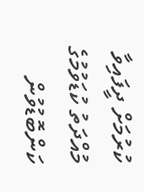ކުރުމަށް ދީފައިވާ މުއްދަތު ކުޑަވުމުގެ ކަންބޮޑުވުން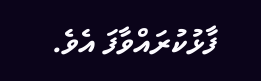ފާޅުކުރައްވާފަ އެވެ.